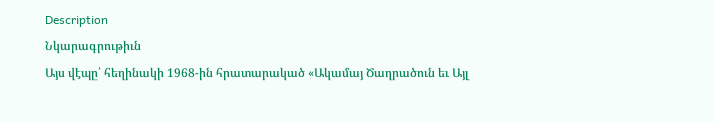Description
Նկարագրութիւն
Այս վէպը՝ հեղինակի 1968-ին հրատարակած «Ակամայ Ծաղրածուն եւ Այլ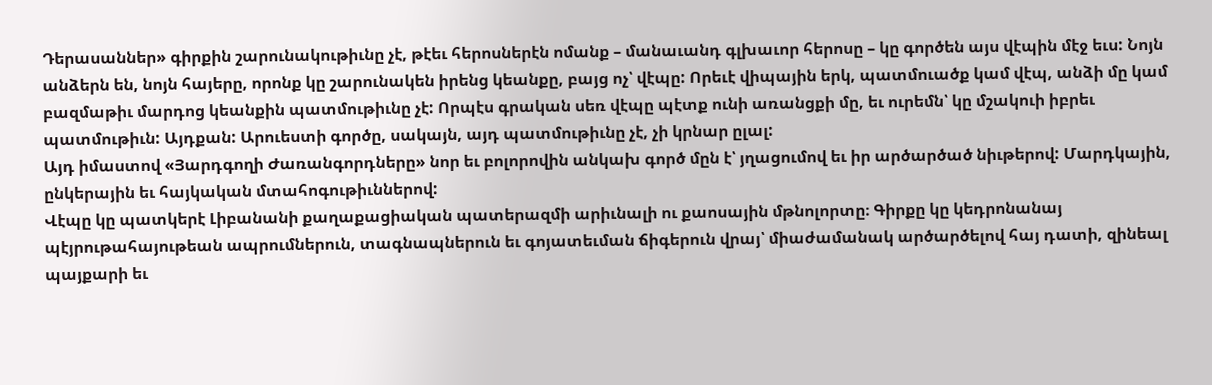Դերասաններ» գիրքին շարունակութիւնը չէ, թէեւ հերոսներէն ոմանք – մանաւանդ գլխաւոր հերոսը – կը գործեն այս վէպին մէջ եւս: Նոյն անձերն են, նոյն հայերը, որոնք կը շարունակեն իրենց կեանքը, բայց ոչ՝ վէպը: Որեւէ վիպային երկ, պատմուածք կամ վէպ, անձի մը կամ բազմաթիւ մարդոց կեանքին պատմութիւնը չէ: Որպէս գրական սեռ վէպը պէտք ունի առանցքի մը, եւ ուրեմն՝ կը մշակուի իբրեւ պատմութիւն: Այդքան: Արուեստի գործը, սակայն, այդ պատմութիւնը չէ, չի կրնար ըլալ:
Այդ իմաստով «Յարդգողի Ժառանգորդները» նոր եւ բոլորովին անկախ գործ մըն է՝ յղացումով եւ իր արծարծած նիւթերով: Մարդկային, ընկերային եւ հայկական մտահոգութիւններով:
Վէպը կը պատկերէ Լիբանանի քաղաքացիական պատերազմի արիւնալի ու քաոսային մթնոլորտը։ Գիրքը կը կեդրոնանայ պէյրութահայութեան ապրումներուն, տագնապներուն եւ գոյատեւման ճիգերուն վրայ՝ միաժամանակ արծարծելով հայ դատի, զինեալ պայքարի եւ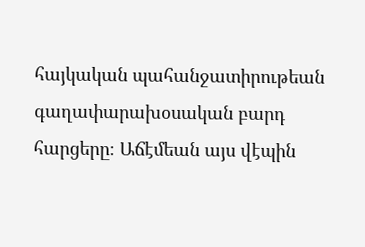հայկական պահանջատիրութեան գաղափարախօսական բարդ հարցերը։ Աճէմեան այս վէպին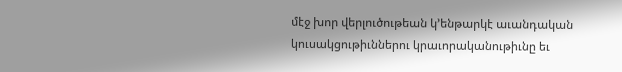մէջ խոր վերլուծութեան կ’ենթարկէ աւանդական կուսակցութիւններու կրաւորականութիւնը եւ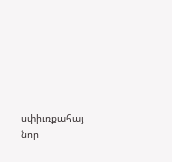սփիւռքահայ նոր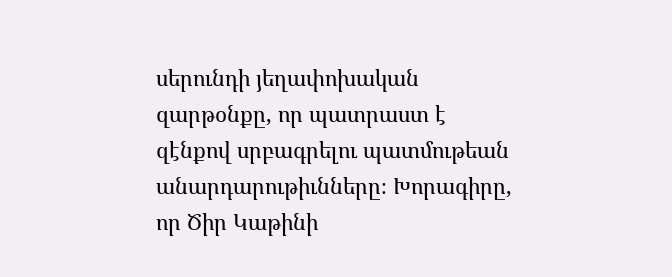սերունդի յեղափոխական զարթօնքը, որ պատրաստ է զէնքով սրբագրելու պատմութեան անարդարութիւնները։ Խորագիրը, որ Ծիր Կաթինի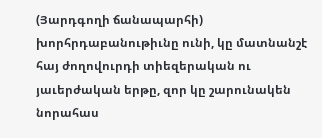(Յարդգողի ճանապարհի) խորհրդաբանութիւնը ունի, կը մատնանշէ հայ ժողովուրդի տիեզերական ու յաւերժական երթը, զոր կը շարունակեն նորահաս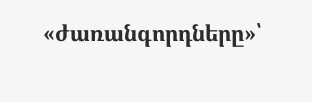«ժառանգորդները»՝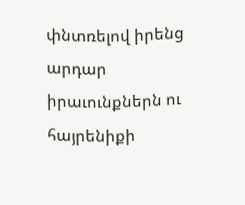փնտռելով իրենց արդար իրաւունքներն ու հայրենիքի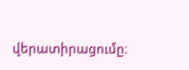վերատիրացումը։